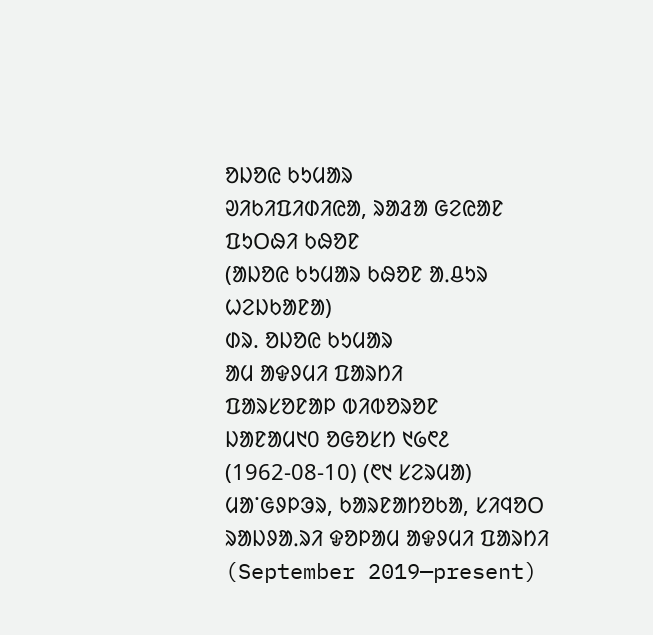ᱚᱡᱚᱭ ᱠᱩᱢᱟᱨ
ᱣᱤᱠᱤᱯᱤᱰᱤᱭᱟ, ᱨᱟᱲᱟ ᱜᱮᱭᱟᱱ ᱯᱩᱛᱷᱤ ᱠᱷᱚᱱ
(ᱟᱡᱚᱭ ᱠᱩᱢᱟᱨ ᱠᱷᱚᱱ ᱟᱹᱪᱩᱨ ᱦᱮᱡᱠᱟᱱᱟ)
ᱰᱨ. ᱚᱡᱚᱭ ᱠᱩᱢᱟᱨ
ᱟᱢ ᱟᱫᱽᱢᱤ ᱯᱟᱨᱴᱤ
ᱯᱟᱨᱥᱚᱱᱟᱞ ᱵᱤᱵᱚᱨᱚᱱ
ᱡᱟᱱᱟᱢ᱑᱐ ᱚᱜᱚᱥᱴ ᱑᱙᱖᱒ (1962-08-10) (᱖᱑ ᱥᱮᱨᱢᱟ)
ᱢᱟᱸᱜᱽᱞᱳᱨ, ᱠᱟᱨᱱᱟᱴᱚᱠᱟ, ᱥᱤᱧᱚᱛ
ᱨᱟᱡᱽᱟᱹᱨᱤ ᱫᱚᱞᱟᱢ ᱟᱫᱽᱢᱤ ᱯᱟᱨᱴᱤ (September 2019—present)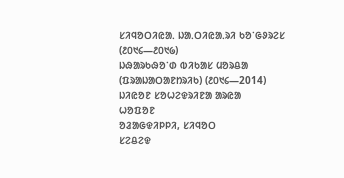ᱥᱤᱧᱚᱛᱤᱭᱟᱹ ᱡᱟᱹᱛᱤᱭᱟᱹᱨᱤ ᱠᱚᱸᱜᱽᱨᱮᱥ (᱒᱐᱑᱔—᱒᱐᱑᱙)
ᱡᱷᱟᱨᱠᱷᱚᱸᱰ ᱵᱤᱠᱟᱥ ᱢᱚᱨᱪᱟ (ᱯᱨᱟᱡᱟᱛᱟᱱᱴᱨᱤᱠ) (᱒᱐᱑᱔—2014)
ᱡᱤᱭᱚᱱ ᱥᱚᱦᱮᱫᱨᱤᱱᱟ ᱟᱨᱭᱟ
ᱦᱚᱯᱚᱱ
ᱚᱲᱟᱜᱫᱤᱞᱞᱤ, ᱥᱤᱧᱚᱛ
ᱥᱮᱪᱮᱫ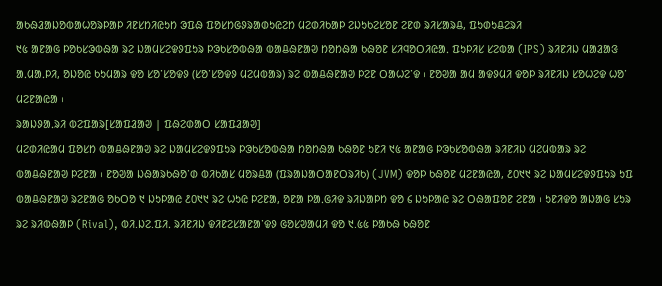ᱟᱠᱷᱲᱟᱡᱚᱵᱟᱦᱚᱨᱞᱟᱞ ᱤᱱᱥᱴᱤᱭᱩᱴ ᱳᱯᱷ ᱯᱚᱥᱴᱜᱽᱨᱟᱰᱩᱭᱮᱴ ᱢᱮᱰᱤᱠᱟᱞ ᱮᱡᱩᱠᱮᱥᱚᱱ ᱮᱱᱰ ᱨᱤᱥᱟᱨᱪ, ᱯᱩᱰᱩᱪᱮᱨᱤ
᱑᱕ ᱟᱱᱟᱜ ᱞᱚᱠᱥᱳᱵᱷᱟ ᱨᱮ ᱡᱟᱢᱥᱮᱫᱽᱯᱩᱨ ᱞᱳᱠᱥᱚᱵᱷᱟ ᱵᱟᱪᱷᱱᱟᱣ ᱴᱚᱴᱷᱟ ᱠᱷᱚᱱ ᱥᱤᱧᱚᱛᱤᱭᱟᱹ ᱯᱩᱞᱤᱥ ᱥᱮᱵᱟ (IPS) ᱨᱤᱱᱤᱡ ᱢᱟᱲᱟᱝ ᱟᱹᱢᱟᱹᱞᱤ, ᱚᱡᱚᱭ ᱠᱩᱢᱟᱨ ᱫᱚ ᱥᱚᱸᱥᱚᱫᱽ (ᱥᱚᱸᱥᱚᱫᱽ ᱢᱮᱢᱵᱟᱨ) ᱨᱮ ᱵᱟᱪᱷᱱᱟᱣ ᱞᱮᱱ ᱛᱟᱦᱮᱸᱫ ᱾ ᱱᱚᱣᱟ ᱟᱢ ᱟᱫᱽᱢᱤ ᱫᱚᱞ ᱨᱤᱱᱤᱡ ᱥᱚᱦᱮᱫ ᱦᱚᱸ ᱢᱮᱱᱟᱭᱟ ᱾
ᱨᱟᱡᱽᱟᱹᱨᱤ ᱵᱮᱯᱟᱨ[ᱥᱟᱯᱲᱟᱣ | ᱯᱷᱮᱰᱟᱛ ᱥᱟᱯᱲᱟᱣ]
ᱢᱮᱰᱤᱭᱟᱢ ᱯᱚᱥᱴ ᱵᱟᱪᱷᱱᱟᱣ ᱨᱮ ᱡᱟᱢᱥᱮᱫᱽᱯᱩᱨ ᱞᱳᱠᱥᱚᱵᱷᱟ ᱴᱚᱴᱷᱟ ᱠᱷᱚᱱ ᱩᱱᱤ ᱑᱕ ᱟᱱᱟᱜ ᱞᱳᱠᱥᱚᱵᱷᱟ ᱨᱤᱱᱤᱡ ᱢᱮᱢᱵᱟᱨ ᱨᱮ ᱵᱟᱪᱷᱱᱟᱣ ᱞᱮᱱᱟ ᱾ ᱱᱚᱣᱟ ᱡᱷᱟᱨᱠᱷᱚᱸᱰ ᱵᱤᱠᱟᱥ ᱢᱚᱨᱪᱟ (ᱯᱨᱟᱡᱟᱛᱟᱱᱛᱨᱤᱠ) (JVM) ᱫᱚᱞ ᱠᱷᱚᱱ ᱢᱮᱱᱟᱭᱟ, ᱒᱐᱑᱑ ᱨᱮ ᱡᱟᱢᱥᱮᱫᱽᱯᱩᱨ ᱩᱯ ᱵᱟᱪᱷᱱᱟᱣ ᱨᱮᱱᱟᱜ ᱚᱠᱛᱚ ᱑ ᱡᱩᱞᱟᱭ ᱒᱐᱑᱑ ᱨᱮ ᱦᱩᱭ ᱞᱮᱱᱟ, ᱚᱱᱟ ᱞᱟᱹᱜᱤᱫ ᱨᱤᱡᱟᱞᱴ ᱫᱚ ᱔ ᱡᱩᱞᱟᱭ ᱨᱮ ᱛᱷᱟᱯᱚᱱ ᱮᱱᱟ ᱾ ᱩᱱᱤᱫᱚ ᱟᱡᱟᱜ ᱥᱩᱨ ᱨᱮ ᱨᱤᱵᱷᱟᱞ (Rival), ᱵᱤ.ᱡᱮ.ᱯᱤᱹ ᱨᱤᱱᱤᱡ ᱫᱤᱱᱮᱥᱟᱱᱟᱸᱫᱽ ᱜᱚᱥᱣᱟᱢᱤ ᱫᱚ ᱑.᱕᱕ ᱞᱟᱠᱷ ᱠᱷᱚᱱ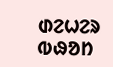ᱰᱮᱦᱮᱨ ᱵᱷᱚᱴ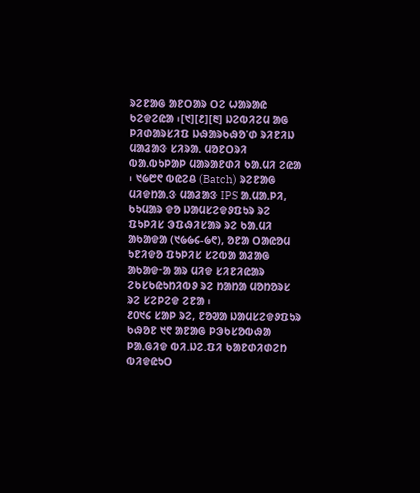ᱨᱮᱱᱟᱜ ᱟᱱᱛᱟᱨ ᱛᱮ ᱦᱟᱨᱟᱭ ᱠᱮᱫᱮᱭᱟ ᱾[᱑][᱒][᱓] ᱡᱮᱵᱤᱮᱢ ᱟᱜ ᱞᱤᱰᱟᱨᱥᱤᱯ ᱡᱷᱟᱨᱠᱷᱚᱸᱰ ᱨᱤᱱᱤᱡ ᱢᱟᱲᱟᱝ ᱥᱤᱨᱟᱹ ᱢᱚᱱᱛᱨᱤ ᱵᱟᱹᱵᱩᱞᱟᱞ ᱢᱟᱨᱟᱱᱰᱤ ᱠᱟᱹᱢᱤ ᱮᱭᱟ ᱾ ᱑᱙᱘᱖ ᱵᱭᱮᱪ (Batch) ᱨᱮᱱᱟᱜ ᱢᱤᱫᱴᱟᱹᱝ ᱢᱟᱲᱟᱝ IPS ᱟᱹᱢᱟᱹᱞᱤ, ᱠᱩᱢᱟᱨ ᱫᱚ ᱡᱟᱢᱥᱮᱫᱽᱯᱩᱨ ᱨᱮ ᱯᱩᱞᱤᱥ ᱳᱯᱷᱤᱥᱟᱨ ᱨᱮ ᱠᱟᱹᱢᱤ ᱟᱠᱟᱫᱟ (᱑᱙᱙᱔-᱙᱖), ᱚᱱᱟ ᱛᱟᱭᱚᱢ ᱩᱱᱤᱫᱚ ᱯᱩᱞᱤᱥ ᱥᱮᱵᱟ ᱟᱲᱟᱜ ᱟᱠᱟᱫᱼᱟ ᱟᱨ ᱢᱤᱫ ᱥᱤᱱᱤᱭᱟᱨ ᱮᱠᱥᱠᱭᱩᱴᱤᱵᱽ ᱨᱮ ᱴᱟᱴᱟ ᱢᱚᱴᱚᱨᱥ ᱨᱮ ᱥᱮᱞᱮᱫ ᱮᱱᱟ ᱾
᱒᱐᱑᱔ ᱥᱟᱞ ᱨᱮ, ᱱᱚᱣᱟ ᱡᱟᱢᱥᱮᱫᱽᱯᱩᱨ ᱠᱷᱚᱱ ᱑᱖ ᱟᱱᱟᱜ ᱞᱳᱠᱥᱚᱵᱷᱟ ᱞᱟᱹᱜᱤᱫ ᱵᱤ.ᱡᱮ.ᱯᱤ ᱠᱟᱱᱰᱤᱰᱮᱴ ᱵᱤᱫᱭᱩᱛ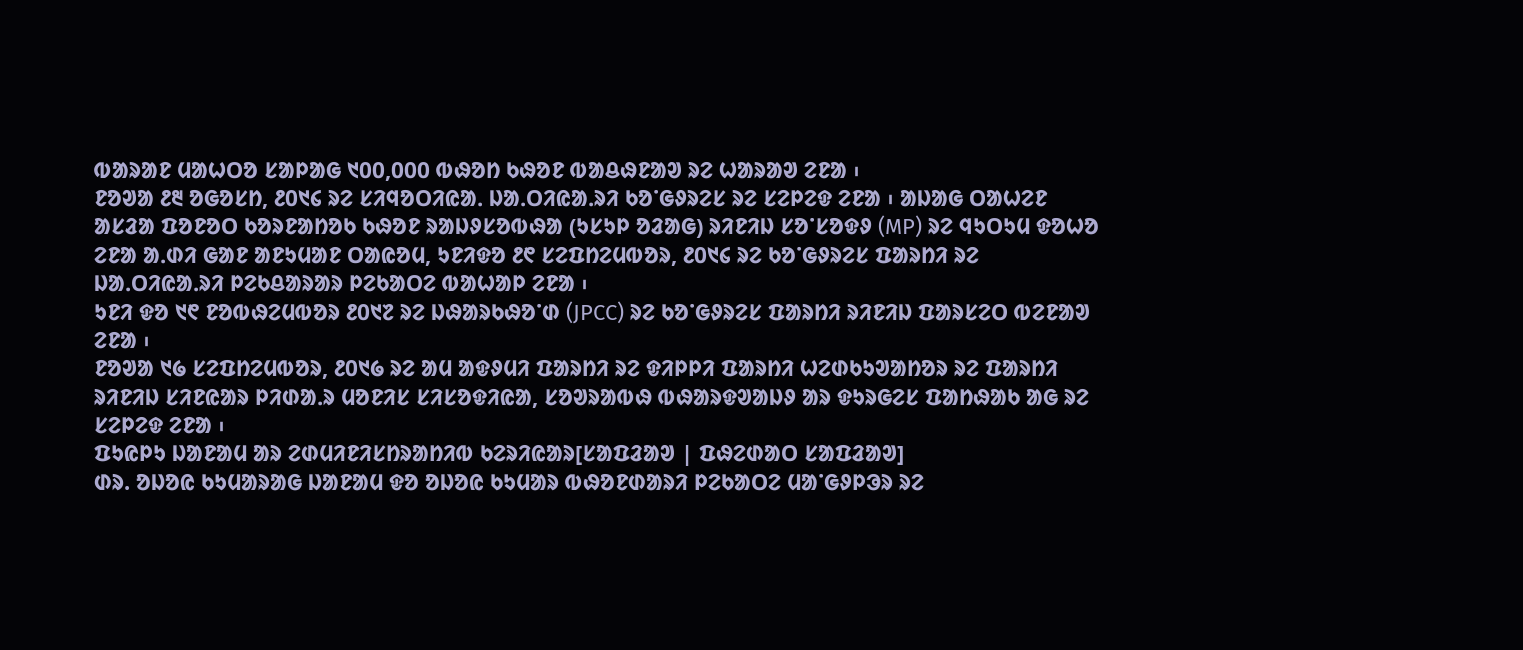ᱵᱟᱨᱟᱱ ᱢᱟᱦᱛᱚ ᱥᱟᱞᱟᱜ ᱑᱐᱐,᱐᱐᱐ ᱵᱷᱚᱴ ᱠᱷᱚᱱ ᱵᱟᱪᱷᱱᱟᱣ ᱨᱮ ᱦᱟᱨᱟᱣ ᱮᱱᱟ ᱾
ᱱᱚᱣᱟ ᱒᱓ ᱚᱜᱚᱥᱴ, ᱒᱐᱑᱔ ᱨᱮ ᱥᱤᱧᱚᱛᱤᱭᱟᱹ ᱡᱟᱹᱛᱤᱭᱟᱹᱨᱤ ᱠᱚᱸᱜᱽᱨᱮᱥ ᱨᱮ ᱥᱮᱞᱮᱫ ᱮᱱᱟ ᱾ ᱟᱡᱟᱜ ᱛᱟᱦᱮᱱ ᱟᱥᱲᱟ ᱯᱚᱱᱚᱛ ᱠᱚᱨᱱᱟᱴᱚᱠ ᱠᱷᱚᱱ ᱨᱟᱡᱽᱥᱚᱵᱷᱟ (ᱩᱥᱩᱞ ᱚᱲᱟᱜ) ᱨᱤᱱᱤᱡ ᱥᱚᱸᱥᱚᱫᱽ (MP) ᱨᱮ ᱧᱩᱛᱩᱢ ᱫᱚᱦᱚ ᱮᱱᱟ ᱟᱹᱰᱤ ᱜᱟᱱ ᱟᱱᱩᱢᱟᱱ ᱛᱟᱭᱚᱢ, ᱩᱱᱤᱫᱚ ᱒᱖ ᱥᱮᱯᱴᱮᱢᱵᱚᱨ, ᱒᱐᱑᱔ ᱨᱮ ᱠᱚᱸᱜᱽᱨᱮᱥ ᱯᱟᱨᱴᱤ ᱨᱮ ᱡᱟᱹᱛᱤᱭᱟᱹᱨᱤ ᱞᱮᱠᱪᱟᱨᱟᱨ ᱞᱮᱠᱟᱛᱮ ᱵᱟᱦᱟᱞ ᱮᱱᱟ ᱾
ᱩᱱᱤ ᱫᱚ ᱑᱖ ᱱᱚᱵᱷᱮᱢᱵᱚᱨ ᱒᱐᱑᱗ ᱨᱮ ᱡᱷᱟᱨᱠᱷᱚᱸᱰ (JPCC) ᱨᱮ ᱠᱚᱸᱜᱽᱨᱮᱥ ᱯᱟᱨᱴᱤ ᱨᱤᱱᱤᱡ ᱯᱟᱨᱥᱮᱛ ᱵᱮᱱᱟᱣ ᱮᱱᱟ ᱾
ᱱᱚᱣᱟ ᱑᱙ ᱥᱮᱯᱴᱮᱢᱵᱚᱨ, ᱒᱐᱑᱙ ᱨᱮ ᱟᱢ ᱟᱫᱽᱢᱤ ᱯᱟᱨᱴᱤ ᱨᱮ ᱫᱤᱞᱞᱤ ᱯᱟᱨᱴᱤ ᱦᱮᱰᱠᱩᱣᱟᱴᱚᱨ ᱨᱮ ᱯᱟᱨᱴᱤ ᱨᱤᱱᱤᱡ ᱥᱤᱱᱭᱟᱨ ᱞᱤᱰᱟᱹᱨ ᱢᱚᱱᱤᱥ ᱥᱤᱥᱚᱫᱤᱭᱟ, ᱥᱚᱣᱨᱟᱵᱷ ᱵᱷᱟᱨᱫᱣᱟᱡᱽ ᱟᱨ ᱫᱩᱨᱜᱮᱥ ᱯᱟᱴᱷᱟᱠ ᱟᱜ ᱨᱮ ᱥᱮᱞᱮᱫ ᱮᱱᱟ ᱾
ᱯᱩᱭᱞᱩ ᱡᱟᱱᱟᱢ ᱟᱨ ᱮᱰᱢᱤᱱᱤᱥᱴᱨᱟᱴᱤᱵ ᱠᱮᱨᱤᱭᱟᱨ[ᱥᱟᱯᱲᱟᱣ | ᱯᱷᱮᱰᱟᱛ ᱥᱟᱯᱲᱟᱣ]
ᱰᱨ. ᱚᱡᱚᱭ ᱠᱩᱢᱟᱨᱟᱜ ᱡᱟᱱᱟᱢ ᱫᱚ ᱚᱡᱚᱭ ᱠᱩᱢᱟᱨ ᱵᱷᱚᱱᱰᱟᱨᱤ ᱞᱮᱠᱟᱛᱮ ᱢᱟᱸᱜᱽᱞᱳᱨ ᱨᱮ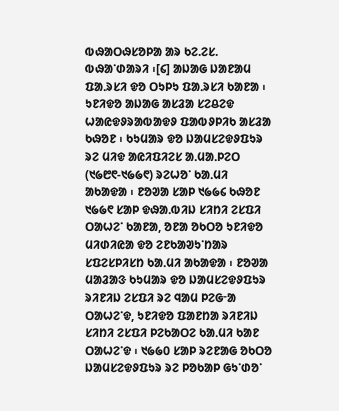ᱵᱷᱟᱛᱷᱥᱚᱞᱟ ᱟᱨ ᱠᱮ.ᱮᱥ. ᱵᱷᱟᱸᱰᱟᱨᱤ ᱾[᱔] ᱟᱡᱟᱜ ᱡᱟᱱᱟᱢ ᱯᱟᱹᱨᱥᱤ ᱫᱚ ᱛᱩᱞᱩ ᱯᱟᱹᱨᱥᱤ ᱠᱟᱱᱟ ᱾ ᱩᱱᱤᱫᱚ ᱟᱡᱟᱜ ᱟᱥᱲᱟ ᱥᱮᱪᱮᱫ ᱦᱟᱭᱫᱽᱨᱟᱵᱟᱫᱽ ᱯᱟᱵᱽᱞᱤᱠ ᱟᱥᱲᱟ ᱠᱷᱚᱱ ᱾ ᱠᱩᱢᱟᱨ ᱫᱚ ᱡᱟᱢᱥᱮᱫᱽᱯᱩᱨ ᱨᱮ ᱢᱤᱫ ᱟᱭᱤᱯᱤᱮᱥ ᱟᱹᱢᱟᱹᱞᱮᱛ (᱑᱙᱘᱖-᱑᱙᱙᱖) ᱨᱮᱦᱚᱸ ᱠᱟᱹᱢᱤ ᱟᱠᱟᱫᱟ ᱾ ᱱᱚᱣᱟ ᱥᱟᱞ ᱑᱙᱙᱔ ᱠᱷᱚᱱ ᱑᱙᱙᱖ ᱥᱟᱞ ᱫᱷᱟᱹᱵᱤᱡ ᱥᱤᱴᱤ ᱮᱥᱯᱤ ᱛᱟᱦᱮᱸ ᱠᱟᱱᱟ, ᱚᱱᱟ ᱚᱠᱛᱚ ᱩᱱᱤᱫᱚ ᱢᱤᱰᱤᱭᱟ ᱫᱚ ᱮᱱᱠᱟᱣᱩᱸᱴᱟᱨ ᱥᱯᱮᱥᱞᱤᱥᱴ ᱠᱟᱹᱢᱤ ᱟᱠᱟᱫᱟ ᱾ ᱱᱚᱣᱟ ᱢᱟᱲᱟᱝ ᱠᱩᱢᱟᱨ ᱫᱚ ᱡᱟᱢᱥᱮᱫᱽᱯᱩᱨ ᱨᱤᱱᱤᱡ ᱮᱥᱯᱤ ᱨᱮ ᱧᱟᱢ ᱞᱮᱜᱼᱟ ᱛᱟᱦᱮᱸᱫ, ᱩᱱᱤᱫᱚ ᱯᱟᱱᱴᱟ ᱨᱤᱱᱤᱡ ᱥᱤᱴᱤ ᱮᱥᱯᱤ ᱞᱮᱠᱟᱛᱮ ᱠᱟᱹᱢᱤ ᱠᱟᱱ ᱛᱟᱦᱮᱸᱫ ᱾ ᱑᱙᱙᱐ ᱥᱟᱞ ᱨᱮᱱᱟᱜ ᱚᱠᱛᱚ ᱡᱟᱢᱥᱮᱫᱽᱯᱩᱨ ᱨᱮ ᱞᱚᱠᱟᱞ ᱜᱩᱸᱰᱚᱸ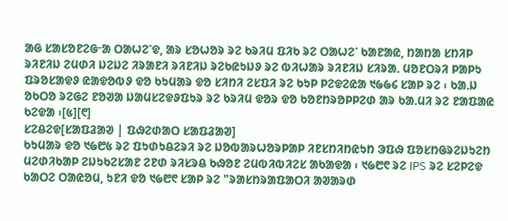ᱟᱜ ᱥᱟᱥᱚᱱᱮᱜᱼᱟ ᱛᱟᱦᱮᱸᱫ, ᱟᱨ ᱥᱚᱦᱚᱨ ᱨᱮ ᱠᱨᱤᱢ ᱯᱤᱠ ᱨᱮ ᱛᱟᱦᱮᱸ ᱠᱟᱱᱟᱭ, ᱴᱟᱴᱟ ᱥᱴᱤᱞ ᱨᱤᱱᱤᱡ ᱮᱢᱰᱤ ᱡᱮᱡᱮ ᱤᱨᱟᱱᱤ ᱨᱤᱱᱤᱡ ᱨᱮᱠᱭᱩᱡᱽ ᱨᱮ ᱵᱤᱦᱟᱨ ᱨᱤᱱᱤᱡ ᱥᱤᱨᱟᱹ ᱢᱚᱱᱛᱨᱤ ᱞᱟᱞᱩ ᱯᱨᱚᱥᱟᱫᱽ ᱭᱟᱫᱚᱵᱽ ᱫᱚ ᱠᱩᱢᱟᱨ ᱫᱚ ᱥᱤᱴᱤ ᱮᱥᱯᱤ ᱨᱮ ᱠᱩᱞ ᱞᱮᱫᱮᱭᱟ ᱑᱙᱙᱔ ᱥᱟᱞ ᱨᱮ ᱾ ᱠᱟᱹᱡ ᱚᱠᱛᱚ ᱨᱮᱜᱮ ᱱᱚᱣᱟ ᱡᱟᱢᱥᱮᱫᱽᱯᱩᱨ ᱨᱮ ᱠᱨᱤᱢ ᱫᱚᱨ ᱫᱚ ᱠᱚᱱᱴᱨᱚᱞᱞᱮᱰ ᱟᱨ ᱠᱟᱹᱢᱤ ᱨᱮ ᱱᱟᱯᱟᱭ ᱠᱮᱫᱟ ᱾[᱕][᱖]
ᱥᱮᱪᱮᱫ[ᱥᱟᱯᱲᱟᱣ | ᱯᱷᱮᱰᱟᱛ ᱥᱟᱯᱲᱟᱣ]
ᱠᱩᱢᱟᱨ ᱫᱚ ᱑᱙᱘᱕ ᱨᱮ ᱯᱩᱰᱩᱪᱮᱨᱤ ᱨᱮ ᱡᱚᱵᱟᱨᱦᱚᱨᱞᱟᱞ ᱤᱱᱥᱴᱤᱴᱭᱩᱴ ᱳᱯᱷ ᱯᱚᱥᱴᱜᱨᱮᱡᱩᱮᱴ ᱢᱮᱰᱤᱠᱟᱞ ᱮᱡᱩᱠᱮᱥᱟᱱ ᱮᱱᱰ ᱨᱤᱥᱨᱪ ᱠᱷᱚᱱ ᱮᱢᱵᱤᱵᱤᱮᱥ ᱟᱠᱟᱫᱟ ᱾ ᱑᱙᱘᱖ ᱨᱮ IPS ᱨᱮ ᱥᱮᱞᱮᱫ ᱠᱟᱛᱮ ᱛᱟᱭᱚᱢ, ᱩᱱᱤ ᱫᱚ ᱑᱙᱘᱖ ᱥᱟᱞ ᱨᱮ "ᱨᱟᱥᱴᱨᱟᱯᱟᱛᱤ ᱟᱣᱟᱨᱰ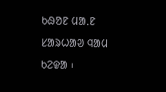ᱠᱷᱚᱱ ᱢᱟᱹᱱ ᱥᱟᱨᱦᱟᱣ ᱧᱟᱢ ᱠᱮᱫᱟ ᱾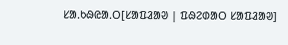ᱥᱟᱹᱠᱷᱭᱟᱹᱛ[ᱥᱟᱯᱲᱟᱣ | ᱯᱷᱮᱰᱟᱛ ᱥᱟᱯᱲᱟᱣ]